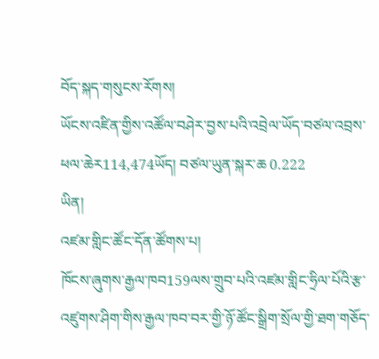བོད་སྐད་གསུངས་རོགས།
ཡོངས་འཛིན་གྱིས་འཚོལ་བཤེར་བྱས་པའི་འབྲེལ་ཡོད་བཙལ་འབྲས་ཕལ་ཆེར114,474ཡོད། བཙལ་ཡུན་སྐར་ཆ 0.222
ཡིན།
འཛམ་གླིང་ཚོང་དོན་ཚོགས་པ།
ཁོངས་ཞུགས་རྒྱལ་ཁབ159ལས་གྲུབ་པའི་འཛམ་གླིང་ཧྲིལ་པོའི་རྩ་འཛུགས་ཤིག་གིས་རྒྱལ་ཁབ་བར་གྱི་ཉོ་ཚོང་སྒྲིག་སྲོལ་གྱི་ཐག་གཅོད་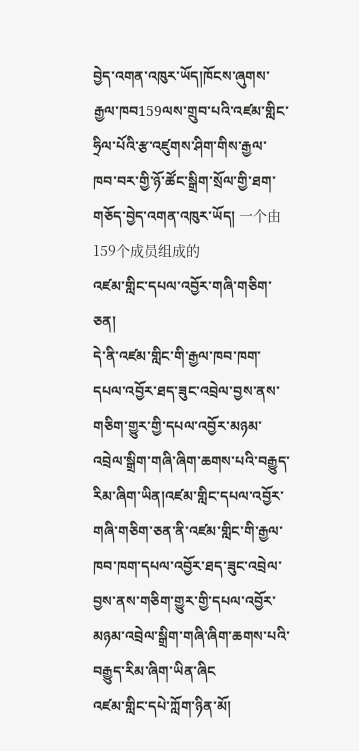བྱེད་འགན་འཁུར་ཡོད།ཁོངས་ཞུགས་རྒྱལ་ཁབ159ལས་གྲུབ་པའི་འཛམ་གླིང་ཧྲིལ་པོའི་རྩ་འཛུགས་ཤིག་གིས་རྒྱལ་ཁབ་བར་གྱི་ཉོ་ཚོང་སྒྲིག་སྲོལ་གྱི་ཐག་གཅོད་བྱེད་འགན་འཁུར་ཡོད། 一个由159个成员组成的
འཛམ་གླིང་དཔལ་འབྱོར་གཞི་གཅིག་ཅན།
དེ་ནི་འཛམ་གླིང་གི་རྒྱལ་ཁབ་ཁག་དཔལ་འབྱོར་ཐད་ཟུང་འབྲེལ་བྱས་ནས་གཅིག་གྱུར་གྱི་དཔལ་འབྱོར་མཉམ་འབྲེལ་སྒྲིག་གཞི་ཞིག་ཆགས་པའི་བརྒྱུད་རིམ་ཞིག་ཡིན།འཛམ་གླིང་དཔལ་འབྱོར་གཞི་གཅིག་ཅན་ནི་འཛམ་གླིང་གི་རྒྱལ་ཁབ་ཁག་དཔལ་འབྱོར་ཐད་ཟུང་འབྲེལ་བྱས་ནས་གཅིག་གྱུར་གྱི་དཔལ་འབྱོར་མཉམ་འབྲེལ་སྒྲིག་གཞི་ཞིག་ཆགས་པའི་བརྒྱུད་རིམ་ཞིག་ཡིན་ཞིང
འཛམ་གླིང་དཔེ་ཀློག་ཉིན་མོ།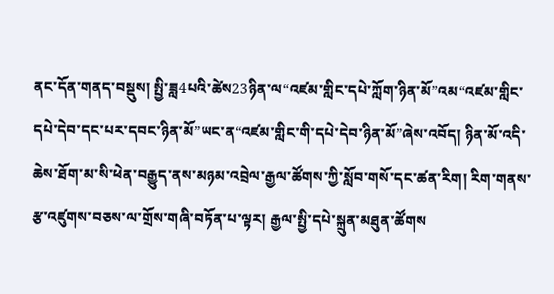ནང་དོན་གནད་བསྡུས། སྤྱི་ཟླ4པའི་ཚེས23ཉིན་ལ“འཛམ་གླིང་དཔེ་ཀློག་ཉིན་མོ”འམ“འཛམ་གླིང་དཔེ་དེབ་དང་པར་དབང་ཉིན་མོ”ཡང་ན“འཛམ་གླིང་གི་དཔེ་དེབ་ཉིན་མོ”ཞེས་འབོད། ཉིན་མོ་འདི་ཆེས་ཐོག་མ་སི་ཕེན་བརྒྱུད་ནས་མཉམ་འབྲེལ་རྒྱལ་ཚོགས་ཀྱི་སློབ་གསོ་དང་ཚན་རིག། རིག་གནས་རྩ་འཛུགས་བཅས་ལ་གྲོས་གཞི་བཏོན་པ་ལྟར། རྒྱལ་སྤྱི་དཔེ་སྐྲུན་མཐུན་ཚོགས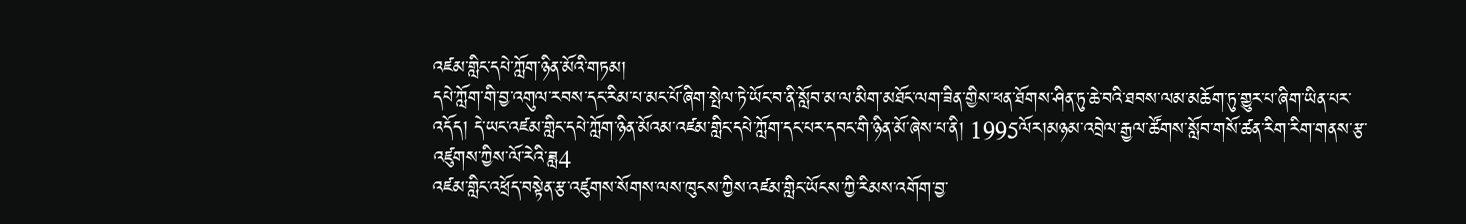འཛམ་གླིང་དཔེ་ཀློག་ཉིན་མོའི་གཏམ།
དཔེ་ཀློག་གི་བྱ་འགུལ་རབས་དང་རིམ་པ་མང་པོ་ཞིག་སྤེལ་ཏེ་ཡོང་བ་ནི་སློབ་མ་ལ་མིག་མཐོང་ལག་ཟིན་གྱིས་ཕན་ཐོགས་ཤིན་ཏུ་ཆེ་བའི་ཐབས་ལམ་མཆོག་ཏུ་གྱུར་པ་ཞིག་ཡིན་པར་འདོད། དེ་ཡང་འཛམ་གླིང་དཔེ་ཀློག་ཉིན་མོའམ་འཛམ་གླིང་དཔེ་ཀློག་དང་པར་དབང་གི་ཉིན་མོ་ཞེས་པ་ནི། 1995ལོར།མཉམ་འབྲེལ་རྒྱལ་ཚོགས་སློབ་གསོ་ཚན་རིག་རིག་གནས་རྩ་འཛུགས་ཀྱིས་ལོ་རེའི་ཟླ4
འཛམ་གླིང་འཕྲོད་བསྟེན་རྩ་འཛུགས་སོགས་ལས་ཁུངས་ཀྱིས་འཛམ་གླིང་ཡོངས་ཀྱི་རིམས་འགོག་བྱ་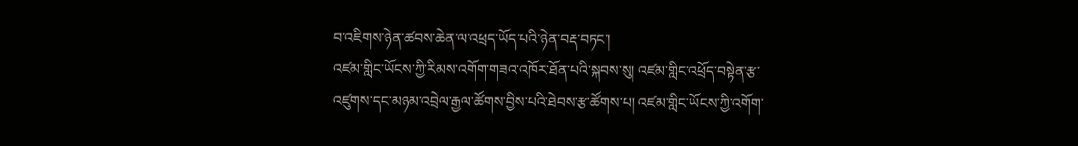བ་འཇིགས་ཉེན་ཚབས་ཆེན་ལ་འཕྲད་ཡོད་པའི་ཉེན་བརྡ་བཏང་།
འཛམ་གླིང་ཡོངས་ཀྱི་རིམས་འགོག་གཟའ་འཁོར་ཐོན་པའི་སྐབས་སུ། འཛམ་གླིང་འཕྲོད་བསྟེན་རྩ་འཛུགས་དང་མཉམ་འབྲེལ་རྒྱལ་ཚོགས་བྱིས་པའི་ཐེབས་རྩ་ཚོགས་པ། འཛམ་གླིང་ཡོངས་ཀྱི་འགོག་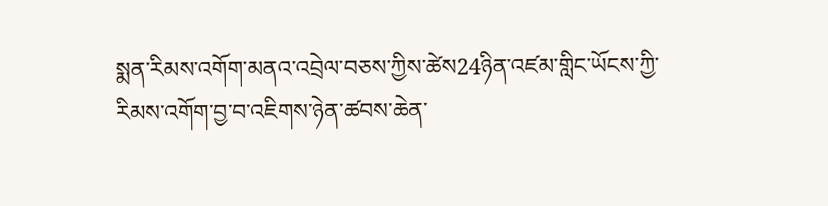སྨན་རིམས་འགོག་མནའ་འབྲེལ་བཅས་ཀྱིས་ཚེས24ཉིན་འཛམ་གླིང་ཡོངས་ཀྱི་རིམས་འགོག་བྱ་བ་འཇིགས་ཉེན་ཚབས་ཆེན་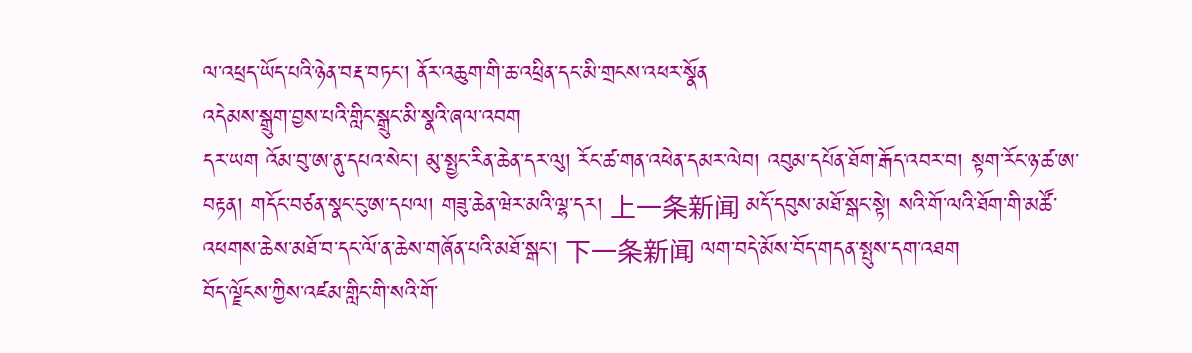ལ་འཕྲད་ཡོད་པའི་ཉེན་བརྡ་བཏང་། ནོར་འཆུག་གི་ཆ་འཕྲིན་དང་མི་གྲངས་འཕར་སྣོན
འདེམས་སྒྲུག་བྱས་པའི་གླིང་སྒྲུང་མི་སྣའི་ཞལ་འབག
དར་ཡག འོམ་བུ་ཨ་ནུ་དཔའ་སེང་། མུ་སྤྱང་རིན་ཆེན་དར་ལུ། རོང་ཚ་གན་འཕེན་དམར་ལེབ། འབུམ་དཔོན་ཐོག་རྒོད་འབར་བ། སྟག་རོང་ཉ་ཚ་ཨ་བརྟན། གདོང་བཙན་སྣང་ངུ་ཨ་དཔལ། གཟུ་ཆེན་ཝེར་མའི་ལྷ་དར། 上一条新闻 མདོ་དབུས་མཐོ་སྒང་སྟེ། སའི་གོ་ལའི་ཐོག་གི་མཚོ་འཕགས་ཆེས་མཐོ་བ་དང་ལོ་ན་ཆེས་གཞོན་པའི་མཐོ་སྒང་། 下一条新闻 ལག་བདེ་མོས་བོད་གདན་སྤུས་དག་འཐག
བོད་ལྗོངས་ཀྱིས་འཛམ་གླིང་གི་སའི་གོ་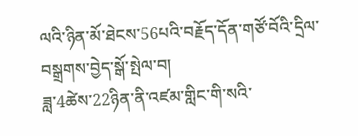ལའི་ཉིན་མོ་ཐེངས་56པའི་བརྗོད་དོན་གཙོ་བོའི་དྲིལ་བསྒྲགས་བྱེད་སྒོ་སྤེལ་བ།
ཟླ་4ཚེས་22ཉིན་ནི་འཛམ་གླིང་གི་སའི་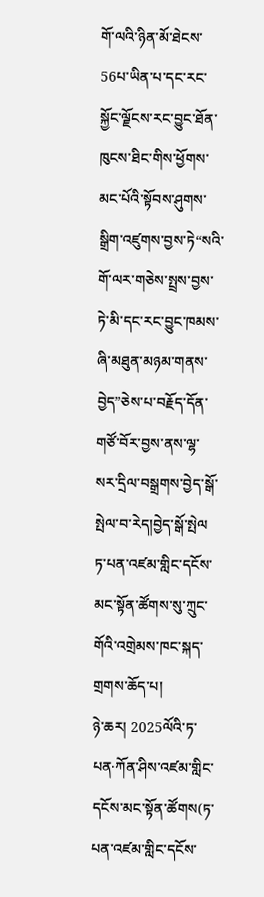གོ་ལའི་ཉིན་མོ་ཐེངས་56པ་ཡིན་པ་དང་རང་སྐྱོང་ལྗོངས་རང་བྱུང་ཐོན་ཁུངས་ཐིང་གིས་ཕྱོགས་མང་པོའི་སྟོབས་ཤུགས་སྒྲིག་འཛུགས་བྱས་ཏེ“སའི་གོ་ལར་གཅེས་སྤྲས་བྱས་ཏེ་མི་དང་རང་བྱུང་ཁམས་ཞི་མཐུན་མཉམ་གནས་བྱེད”ཅེས་པ་བརྗོད་དོན་གཙོ་བོར་བྱས་ནས་ལྷ་སར་དྲིལ་བསྒྲགས་བྱེད་སྒོ་སྤེལ་བ་རེད།བྱེད་སྒོ་སྤེལ
ཏ་པན་འཛམ་གླིང་དངོས་མང་སྟོན་ཚོགས་སུ་ཀྲུང་གོའི་འགྲེམས་ཁང་སྐད་གྲགས་ཆོད་པ།
ཉེ་ཆར། 2025ལོའི་ཏ་པན·ཀོན་ཤིས་འཛམ་གླིང་དངོས་མང་སྟོན་ཚོགས(ཏ་པན་འཛམ་གླིང་དངོས་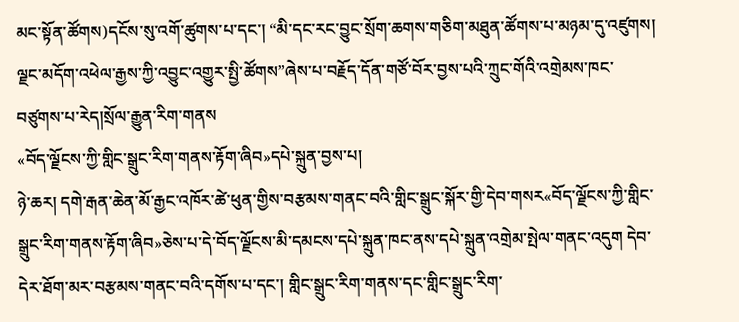མང་སྟོན་ཚོགས)དངོས་སུ་འགོ་ཚུགས་པ་དང་། “མི་དང་རང་བྱུང་སྲོག་ཆགས་གཅིག་མཐུན་ཚོགས་པ་མཉམ་དུ་འཛུགས། ལྗང་མདོག་འཕེལ་རྒྱས་ཀྱི་འབྱུང་འགྱུར་སྤྱི་ཚོགས”ཞེས་པ་བརྗོད་དོན་གཙོ་བོར་བྱས་པའི་ཀྲུང་གོའི་འགྲེམས་ཁང་བཙུགས་པ་རེད།སྲོལ་རྒྱུན་རིག་གནས
«བོད་ལྗོངས་ཀྱི་གླིང་སྒྲུང་རིག་གནས་རྟོག་ཞིབ»དཔེ་སྐྲུན་བྱས་པ།
ཉེ་ཆར། དགེ་རྒན་ཆེན་མོ་རྒྱང་འཁོར་ཚེ་ཕུན་གྱིས་བརྩམས་གནང་བའི་གླིང་སྒྲུང་སྐོར་གྱི་དེབ་གསར«བོད་ལྗོངས་ཀྱི་གླིང་སྒྲུང་རིག་གནས་རྟོག་ཞིབ»ཅེས་པ་དེ་བོད་ལྗོངས་མི་དམངས་དཔེ་སྐྲུན་ཁང་ནས་དཔེ་སྐྲུན་འགྲེམ་སྤེལ་གནང་འདུག དེབ་དེར་ཐོག་མར་བརྩམས་གནང་བའི་དགོས་པ་དང་། གླིང་སྒྲུང་རིག་གནས་དང་གླིང་སྒྲུང་རིག་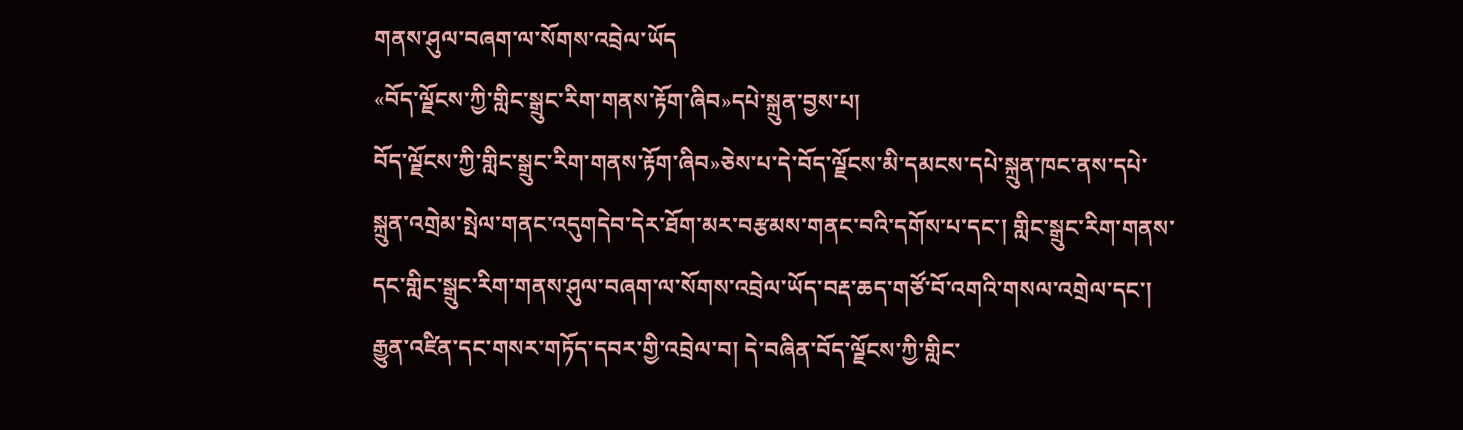གནས་ཤུལ་བཞག་ལ་སོགས་འབྲེལ་ཡོད
«བོད་ལྗོངས་ཀྱི་གླིང་སྒྲུང་རིག་གནས་རྟོག་ཞིབ»དཔེ་སྐྲུན་བྱས་པ།
བོད་ལྗོངས་ཀྱི་གླིང་སྒྲུང་རིག་གནས་རྟོག་ཞིབ»ཅེས་པ་དེ་བོད་ལྗོངས་མི་དམངས་དཔེ་སྐྲུན་ཁང་ནས་དཔེ་སྐྲུན་འགྲེམ་སྤེལ་གནང་འདུགདེབ་དེར་ཐོག་མར་བརྩམས་གནང་བའི་དགོས་པ་དང་། གླིང་སྒྲུང་རིག་གནས་དང་གླིང་སྒྲུང་རིག་གནས་ཤུལ་བཞག་ལ་སོགས་འབྲེལ་ཡོད་བརྡ་ཆད་གཙོ་བོ་འགའི་གསལ་འགྲེལ་དང་། རྒྱུན་འཛིན་དང་གསར་གཏོད་དབར་གྱི་འབྲེལ་བ། དེ་བཞིན་བོད་ལྗོངས་ཀྱི་གླིང་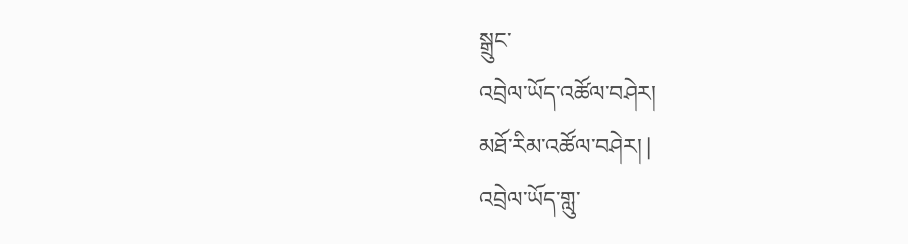སྒྲུང་
འབྲེལ་ཡོད་འཚོལ་བཤེར།
མཐོ་རིམ་འཚོལ་བཤེར། |
འབྲེལ་ཡོད་གླུ་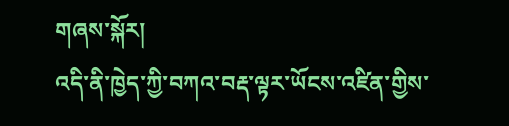གཞས་སྐོར།
འདི་ནི་ཁྱེད་ཀྱི་བཀའ་བརྡ་ལྟར་ཡོངས་འཛིན་གྱིས་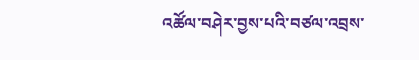འཚོལ་བཤེར་བྱས་པའི་བཙལ་འབྲས་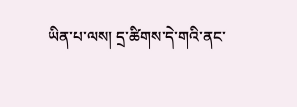ཡིན་པ་ལས། དྲ་ཚིགས་དེ་གའི་ནང་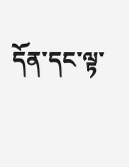དོན་དང་ལྟ་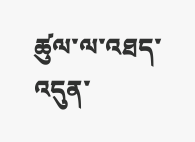ཚུལ་ལ་འཐད་འདུན་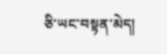ཅི་ཡང་བསྟན་མེད།